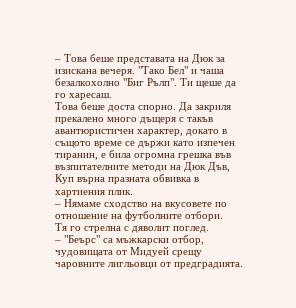– Това беше представата на Дюк за изискана вечеря. "Тако Бел" и чаша безалкохолно "Биг Рълп". Ти щеше да го харесаш.
Това беше доста спорно. Да закриля прекалено много дъщеря с такъв авантюристичен характер, докато в същото време се държи като изпечен тиранин, е била огромна грешка във възпитателните методи на Дюк Дъв, Куп върна празната обвивка в хартиения плик.
– Нямаме сходство на вкусовете по отношение на футболните отбори.
Тя го стрелна с дяволит поглед.
– "Беърс" са мъжкарски отбор, чудовищата от Мидуей срещу чаровните лигльовци от предградията.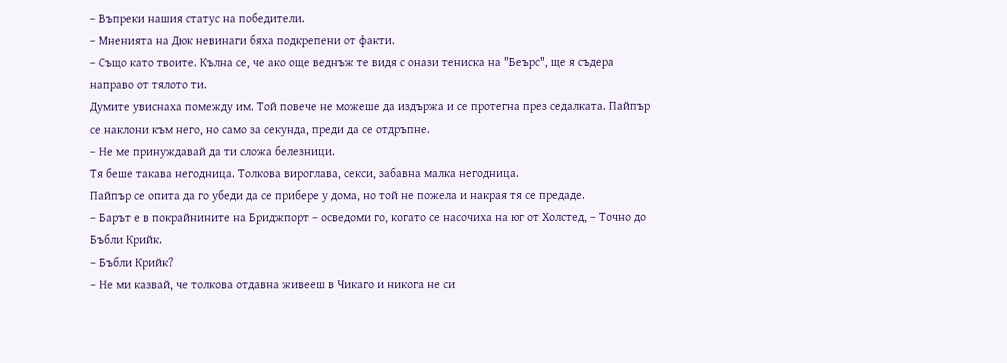– Въпреки нашия статус на победители.
– Мненията на Дюк невинаги бяха подкрепени от факти.
– Също като твоите. Кълна се, че ако още веднъж те видя с онази тениска на "Беърс", ще я съдера направо от тялото ти.
Думите увиснаха помежду им. Той повече не можеше да издържа и се протегна през седалката. Пайпър се наклони към него, но само за секунда, преди да се отдръпне.
– Не ме принуждавай да ти сложа белезници.
Тя беше такава негодница. Толкова вироглава, секси, забавна малка негодница.
Пайпър се опита да го убеди да се прибере у дома, но той не пожела и накрая тя се предаде.
– Барът е в покрайнините на Бриджпорт – осведоми го, когато се насочиха на юг от Холстед, – Точно до Бъбли Крийк.
– Бъбли Крийк?
– Не ми казвай, че толкова отдавна живееш в Чикаго и никога не си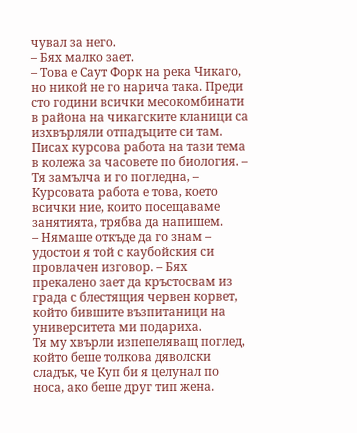чувал за него.
– Бях малко зает.
– Това е Саут Форк на река Чикаго, но никой не го нарича така. Преди сто години всички месокомбинати в района на чикагските кланици са изхвърляли отпадъците си там. Писах курсова работа на тази тема в колежа за часовете по биология. – Тя замълча и го погледна, – Курсовата работа е това, което всички ние, които посещаваме занятията, трябва да напишем.
– Нямаше откъде да го знам – удостои я той с каубойския си провлачен изговор. – Бях прекалено зает да кръстосвам из града с блестящия червен корвет, който бившите възпитаници на университета ми подариха.
Тя му хвърли изпепеляващ поглед, който беше толкова дяволски сладък, че Куп би я целунал по носа, ако беше друг тип жена.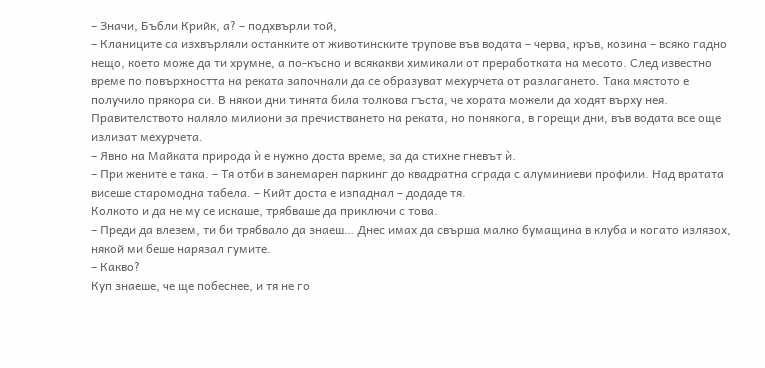– Значи, Бъбли Крийк, а? – подхвърли той,
– Кланиците са изхвърляли останките от животинските трупове във водата – черва, кръв, козина – всяко гадно нещо, което може да ти хрумне, а по-късно и всякакви химикали от преработката на месото. След известно време по повърхността на реката започнали да се образуват мехурчета от разлагането. Така мястото е получило прякора си. В някои дни тинята била толкова гъста, че хората можели да ходят върху нея. Правителството наляло милиони за пречистването на реката, но понякога, в горещи дни, във водата все още излизат мехурчета.
– Явно на Майката природа ѝ е нужно доста време, за да стихне гневът ѝ.
– При жените е така. – Тя отби в занемарен паркинг до квадратна сграда с алуминиеви профили. Над вратата висеше старомодна табела. – Кийт доста е изпаднал – додаде тя.
Колкото и да не му се искаше, трябваше да приключи с това.
– Преди да влезем, ти би трябвало да знаеш… Днес имах да свърша малко бумащина в клуба и когато излязох, някой ми беше нарязал гумите.
– Какво?
Куп знаеше, че ще побеснее, и тя не го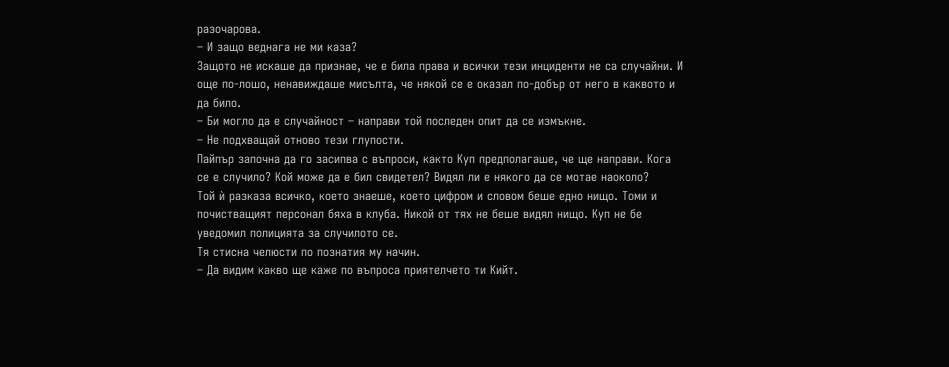разочарова.
– И защо веднага не ми каза?
Защото не искаше да признае, че е била права и всички тези инциденти не са случайни. И още по-лошо, ненавиждаше мисълта, че някой се е оказал по-добър от него в каквото и да било.
– Би могло да е случайност – направи той последен опит да се измъкне.
– Не подхващай отново тези глупости.
Пайпър започна да го засипва с въпроси, както Куп предполагаше, че ще направи. Кога се е случило? Кой може да е бил свидетел? Видял ли е някого да се мотае наоколо?
Той ѝ разказа всичко, което знаеше, което цифром и словом беше едно нищо. Томи и почистващият персонал бяха в клуба. Никой от тях не беше видял нищо. Куп не бе уведомил полицията за случилото се.
Тя стисна челюсти по познатия му начин.
– Да видим какво ще каже по въпроса приятелчето ти Кийт.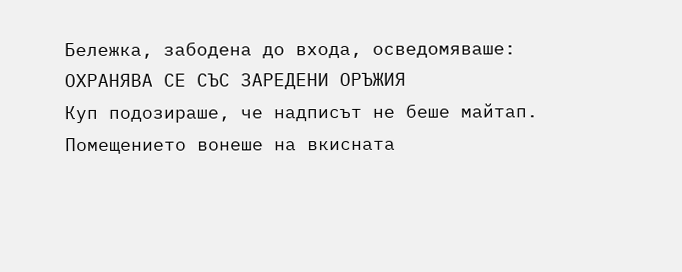Бележка, забодена до входа, осведомяваше:
ОХРАНЯВА СЕ СЪС ЗАРЕДЕНИ ОРЪЖИЯ
Куп подозираше, че надписът не беше майтап.
Помещението вонеше на вкисната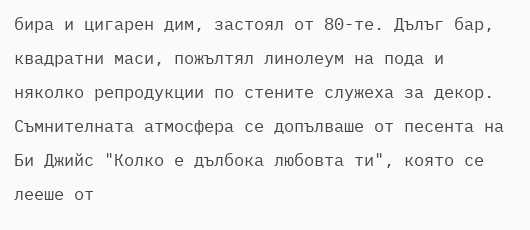бира и цигарен дим, застоял от 80-те. Дълъг бар, квадратни маси, пожълтял линолеум на пода и няколко репродукции по стените служеха за декор. Съмнителната атмосфера се допълваше от песента на Би Джийс "Колко е дълбока любовта ти", която се лееше от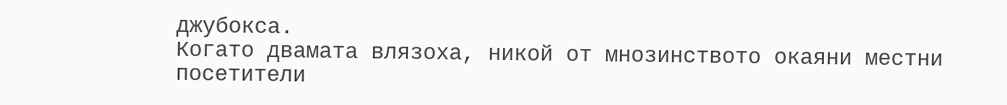джубокса.
Когато двамата влязоха, никой от мнозинството окаяни местни посетители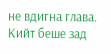не вдигна глава. Кийт беше зад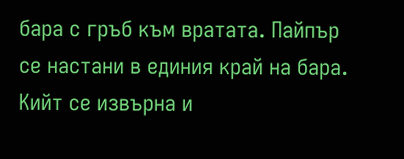бара с гръб към вратата. Пайпър се настани в единия край на бара. Кийт се извърна и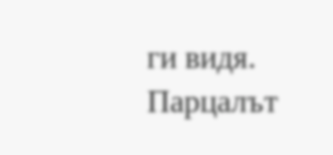ги видя. Парцалът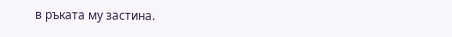в ръката му застина.